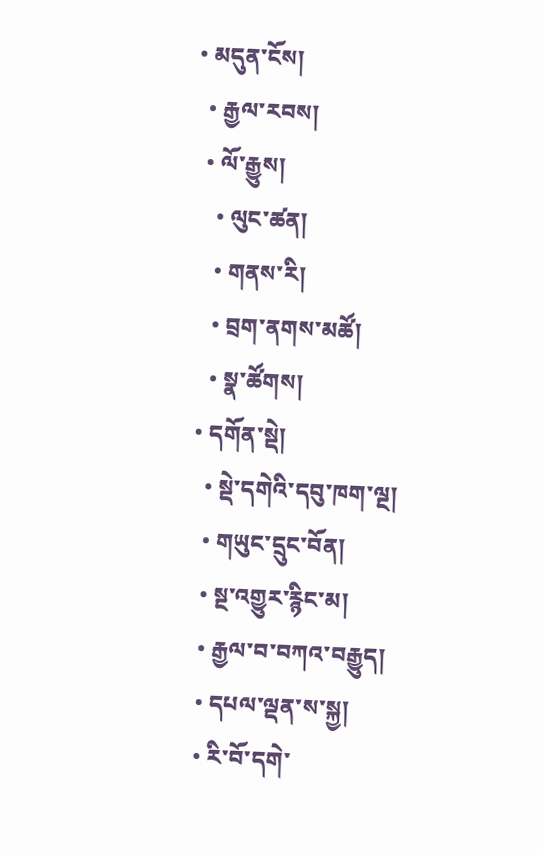• མདུན་ངོས།
  • རྒྱལ་རབས།
  • ལོ་རྒྱུས།
    • ལུང་ཚན།
    • གནས་རི།
    • བྲག་ནགས་མཚོ།
    • སྣ་ཚོགས།
  • དགོན་སྡེ།
    • སྡེ་དགེའི་དབུ་ཁག་ལྔ།
    • གཡུང་དྲུང་བོན།
    • སྔ་འགྱུར་རྙིང་མ།
    • རྒྱལ་བ་བཀའ་བརྒྱུད།
    • དཔལ་ལྡན་ས་སྐྱ།
    • རི་བོ་དགེ་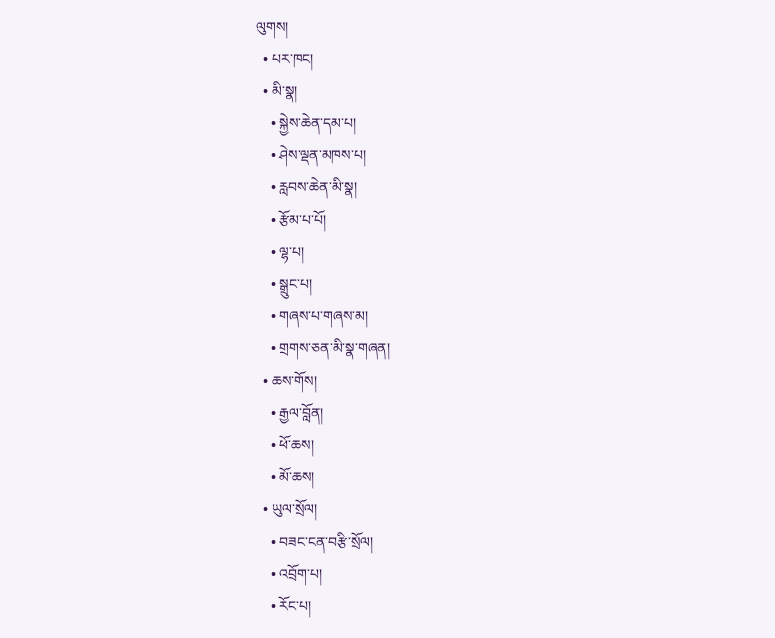ལུགས།
  • པར་ཁང།
  • མི་སྣ།
    • སྐྱེས་ཆེན་དམ་པ།
    • ཤེས་ལྡན་མཁས་པ།
    • རླབས་ཆེན་མི་སྣ།
    • རྩོམ་པ་པོ།
    • ལྷ་པ།
    • སྒྲུང་པ།
    • གཞས་པ་གཞས་མ།
    • གྲགས་ཅན་མི་སྣ་གཞན།
  • ཆས་གོས།
    • རྒྱལ་བློན།
    • ཕོ་ཆས།
    • མོ་ཆས།
  • ཡུལ་སྲོལ།
    • བཟང་ངན་བརྩི་སྲོལ།
    • འབྲོག་པ།
    • རོང་པ།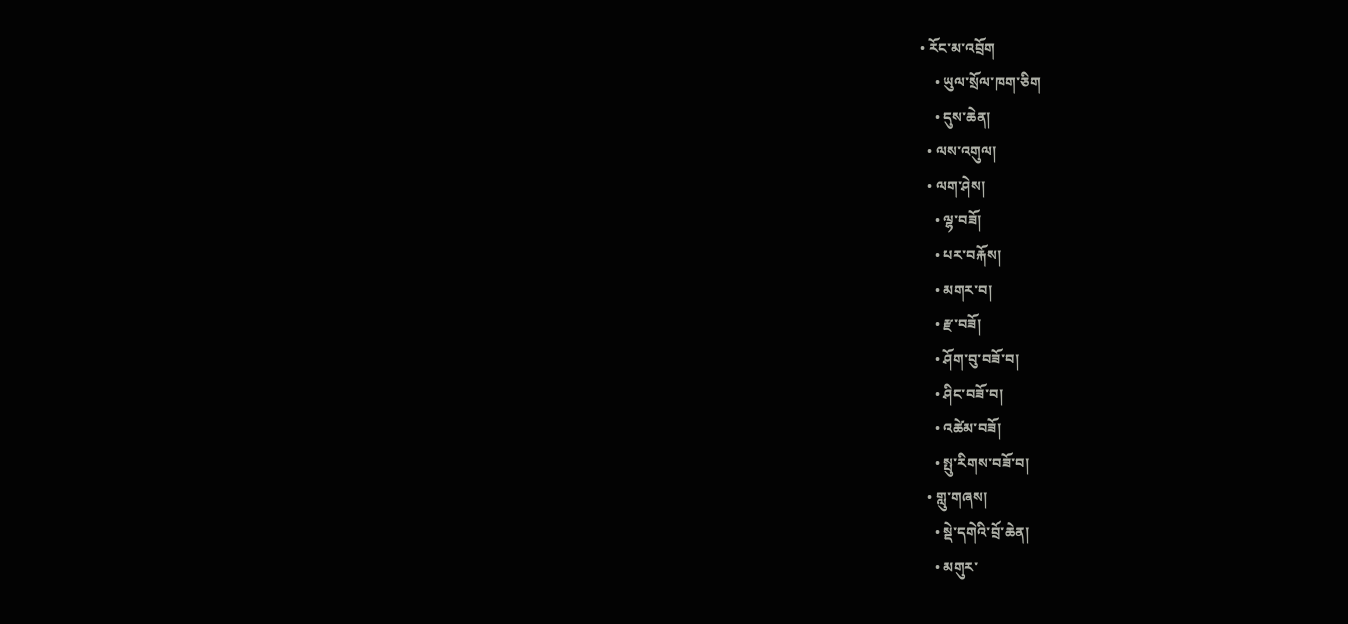• རོང་མ་འབྲོག
    • ཡུལ་སྲོལ་ཁག་ཅིག
    • དུས་ཆེན།
  • ལས་འགུལ།
  • ལག་ཤེས།
    • ལྷ་བཟོ།
    • པར་བརྐོས།
    • མགར་བ།
    • རྫ་བཟོ།
    • ཤོག་བུ་བཟོ་བ།
    • ཤིང་བཟོ་བ།
    • འཚེམ་བཟོ།
    • སྤུ་རིགས་བཟོ་བ།
  • གླུ་གཞས།
    • སྡེ་དགེའི་བྲོ་ཆེན།
    • མགུར་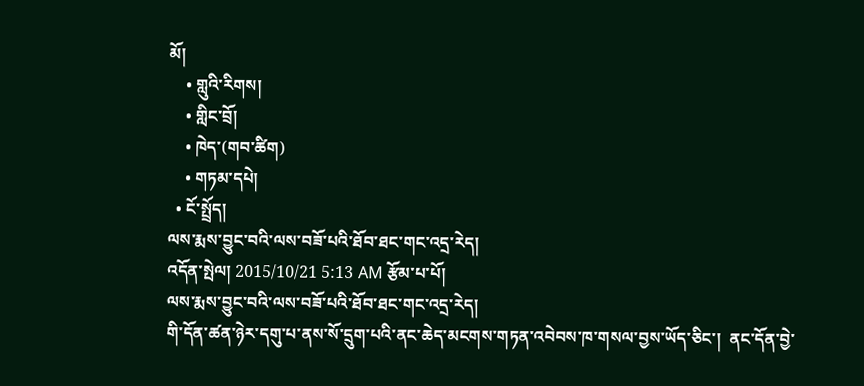མོ།
    • གླུའི་རིགས།
    • གླིང་བྲོ།
    • ཁེད་(གབ་ཚིག)
    • གཏམ་དཔེ།
  • ངོ་སྤྲོད།
ལས་རྨས་བྱུང་བའི་ལས་བཟོ་པའི་ཐོབ་ཐང་གང་འདྲ་རེད།
འདོན་སྤེལ། 2015/10/21 5:13 AM རྩོམ་པ་པོ།
ལས་རྨས་བྱུང་བའི་ལས་བཟོ་པའི་ཐོབ་ཐང་གང་འདྲ་རེད།
གི་དོན་ཚན་ཉེར་དགུ་པ་ནས་སོ་དྲུག་པའི་ནང་ཆེད་མངགས་གཏན་འབེབས་ཁ་གསལ་བྱས་ཡོད་ཅིང་།  ནང་དོན་བྱེ་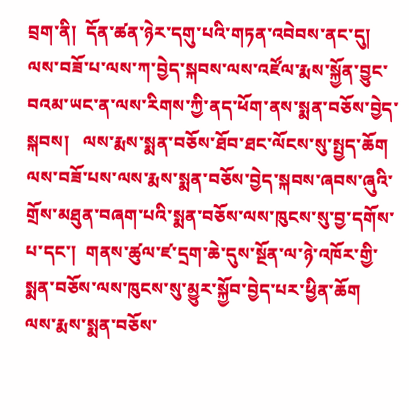བྲག་ནི།  དོན་ཚན་ཉེར་དགུ་པའི་གཏན་འབེབས་ནང་དུ།  ལས་བཟོ་པ་ལས་ཀ་བྱེད་སྐབས་ལས་འཛོལ་རྨས་སྐྱོན་བྱུང་བའམ་ཡང་ན་ལས་རིགས་ཀྱི་ནད་ཕོག་ནས་སྨན་བཅོས་བྱེད་སྐབས།   ལས་རྨས་སྨན་བཅོས་ཐོབ་ཐང་ལོངས་སུ་སྤྱད་ཆོག
ལས་བཟོ་པས་ལས་རྨས་སྨན་བཅོས་བྱེད་སྐབས་ཞབས་ཞུའི་གྲོས་མཐུན་བཞག་པའི་སྨན་བཅོས་ལས་ཁུངས་སུ་བྱ་དགོས་པ་དང་།  གནས་ཚུལ་ཛ་དྲག་ཆེ་དུས་སྔོན་ལ་ཉེ་འཁོར་གྱི་སྨན་བཅོས་ལས་ཁུངས་སུ་མྱུར་སྐྱོབ་བྱེད་པར་ཕྱིན་ཆོག
ལས་རྨས་སྨན་བཅོས་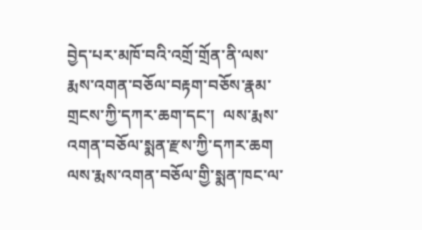བྱེད་པར་མཁོ་བའི་འགྲོ་གྲོན་ནི་ལས་རྨས་འགན་བཅོལ་བརྟག་བཅོས་རྣམ་གྲངས་ཀྱི་དཀར་ཆག་དང་།  ལས་རྨས་འགན་བཅོལ་སྨན་རྫས་ཀྱི་དཀར་ཆག  ལས་རྨས་འགན་བཅོལ་གྱི་སྨན་ཁང་ལ་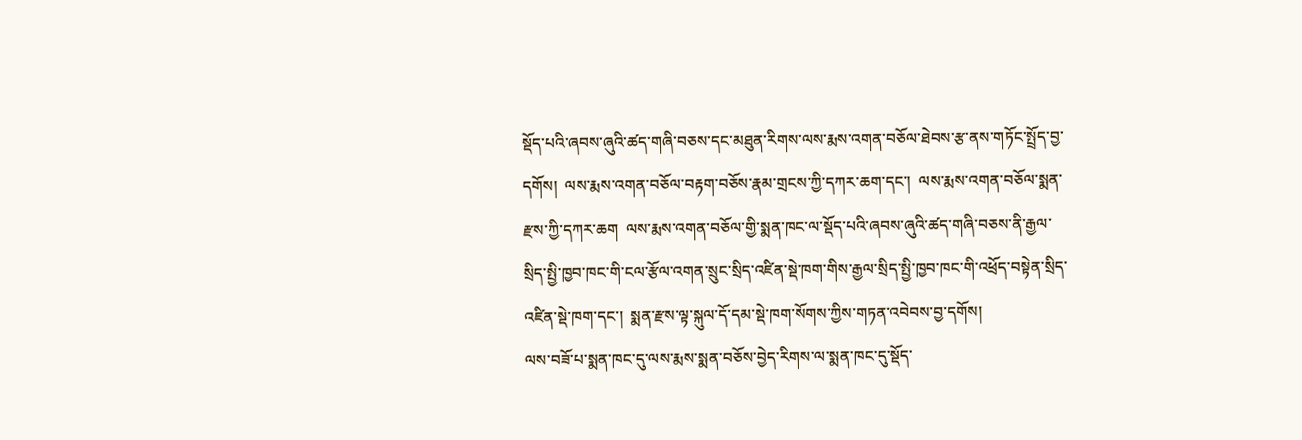སྡོད་པའི་ཞབས་ཞུའི་ཚད་གཞི་བཅས་དང་མཐུན་རིགས་ལས་རྨས་འགན་བཅོལ་ཐེབས་རྩ་ནས་གཏོང་སྤྲོད་བྱ་དགོས།  ལས་རྨས་འགན་བཅོལ་བརྟག་བཅོས་རྣམ་གྲངས་ཀྱི་དཀར་ཆག་དང་།  ལས་རྨས་འགན་བཅོལ་སྨན་རྫས་ཀྱི་དཀར་ཆག  ལས་རྨས་འགན་བཅོལ་གྱི་སྨན་ཁང་ལ་སྡོད་པའི་ཞབས་ཞུའི་ཚད་གཞི་བཅས་ནི་རྒྱལ་སྲིད་སྤྱི་ཁྱབ་ཁང་གི་ངལ་རྩོལ་འགན་སྲུང་སྲིད་འཛིན་སྡེ་ཁག་གིས་རྒྱལ་སྲིད་སྤྱི་ཁྱབ་ཁང་གི་འཕྲོད་བསྟེན་སྲིད་འཛིན་སྡེ་ཁག་དང་།  སྨན་རྫས་ལྟ་སྐུལ་དོ་དམ་སྡེ་ཁག་སོགས་ཀྱིས་གཏན་འབེབས་བྱ་དགོས།
ལས་བཟོ་པ་སྨན་ཁང་དུ་ལས་རྨས་སྨན་བཅོས་བྱེད་རིགས་ལ་སྨན་ཁང་དུ་སྡོད་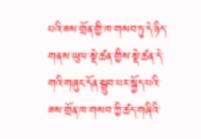པའི་ཟས་གྲོན་གྱི་ཁ་གསབ་ཏུ་དེ་ཉིད་གནས་ཡུལ་སྡེ་ཚན་གྱིས་སྡེ་ཚན་དེ་གའི་གཞུང་དོན་སྒྲུབ་པར་སྐྱོད་པའི་ཟས་གྲོན་ཁ་གསབ་ཀྱི་ཚད་གཞིའི་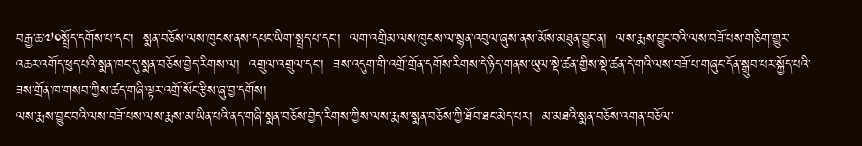བརྒྱ་ཆ་༧༠སྤྲོད་དགོས་པ་དང་།  སྨན་བཅོས་ལས་ཁུངས་ནས་དཔང་ཡིག་སྤྲད་པ་དང་།  ལག་འགྲིམ་ལས་ཁུངས་ལ་སྙན་འབུལ་ཞུས་ནས་མོས་མཐུན་བྱུང་ན།  ལས་རྨས་བྱུང་བའི་ལས་བཟོ་པས་གཅིག་གྱུར་འཆར་འགོད་ཕུད་པའི་སྨན་ཁང་དུ་སྨན་བཅོས་བྱེད་རིགས་ལ།  འགྲུལ་འགྲུལ་དང་།  ཟས་འདུག་གི་འགྲོ་གྲོན་དགོས་རིགས་དེ་ཉིད་གནས་ཡུལ་སྡེ་ཚན་གྱིས་སྡེ་ཚན་དེ་གའི་ལས་བཟོ་པ་གཞུང་དོན་སྒྲུབ་པར་སྐྱོད་པའི་ཟས་གྲོན་ཁ་གསབ་ཀྱིས་ཚད་གཞི་ལྟར་འགྲོ་སོང་རྩིས་ཞུ་བྱ་དགོས།
ལས་རྨས་བྱུང་བའི་ལས་བཟོ་པས་ལས་རྨས་མ་ཡིན་པའི་ནད་གཞི་སྨན་བཅོས་བྱེད་རིགས་ཀྱིས་ལས་རྨས་སྨན་བཅོས་ཀྱི་ཐོབ་ཐང་མེད་པར།  མ་མཐའི་སྨན་བཅོས་འགན་བཅོལ་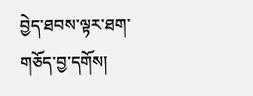བྱེད་ཐབས་ལྟར་ཐག་གཅོད་བྱ་དགོས།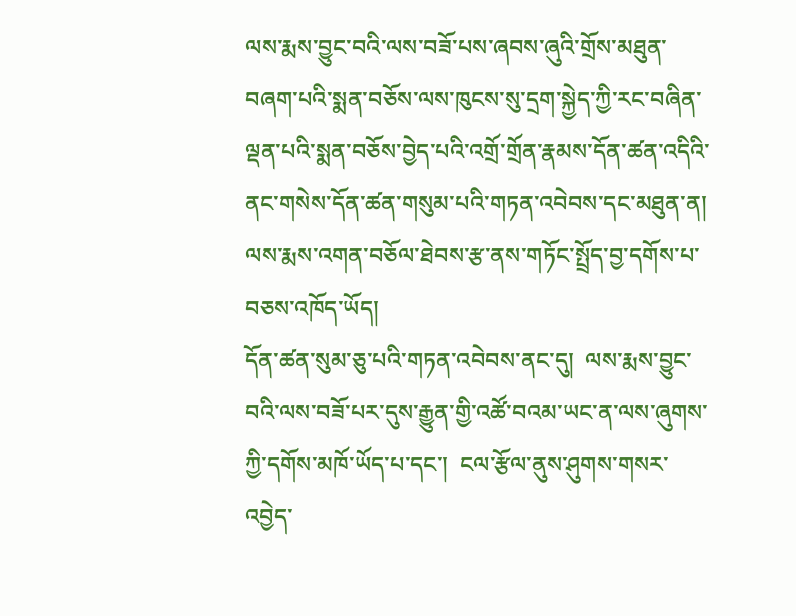ལས་རྨས་བྱུང་བའི་ལས་བཟོ་པས་ཞབས་ཞུའི་གྲོས་མཐུན་བཞག་པའི་སྨན་བཅོས་ལས་ཁུངས་སུ་དྲག་སྐྱེད་ཀྱི་རང་བཞིན་ལྡན་པའི་སྨན་བཅོས་བྱེད་པའི་འགྲོ་གྲོན་རྣམས་དོན་ཚན་འདིའི་ནང་གསེས་དོན་ཚན་གསུམ་པའི་གཏན་འབེབས་དང་མཐུན་ན། ལས་རྨས་འགན་བཅོལ་ཐེབས་རྩ་ནས་གཏོང་སྤྲོད་བྱ་དགོས་པ་བཅས་འཁོད་ཡོད།
དོན་ཚན་སུམ་ཅུ་པའི་གཏན་འབེབས་ནང་དུ།  ལས་རྨས་བྱུང་བའི་ལས་བཟོ་པར་དུས་རྒྱུན་གྱི་འཚོ་བའམ་ཡང་ན་ལས་ཞུགས་ཀྱི་དགོས་མཁོ་ཡོད་པ་དང་།  ངལ་རྩོལ་ནུས་ཤུགས་གསར་འབྱེད་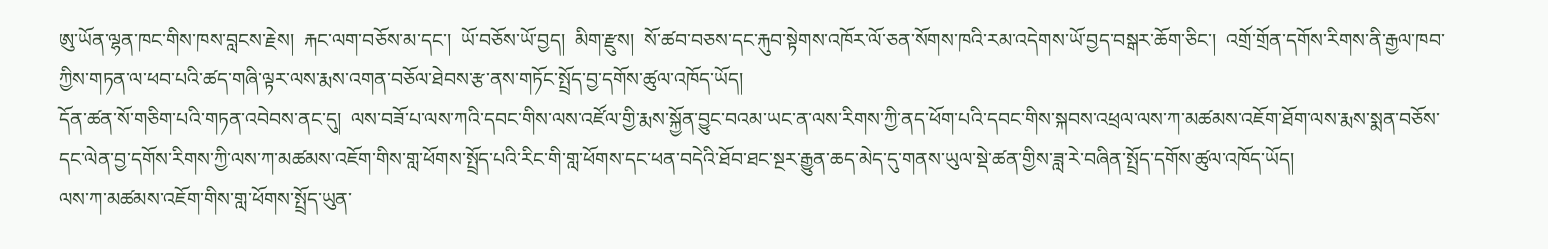ཨུ་ཡོན་ལྷན་ཁང་གིས་ཁས་བླངས་རྗེས།  རྐང་ལག་བཅོས་མ་དང་།  ཡོ་བཅོས་ཡོ་བྱད།  མིག་རྫུས།  སོ་ཚབ་བཅས་དང་རྐུབ་སྟེགས་འཁོར་ལོ་ཅན་སོགས་ཁའི་རམ་འདེགས་ཡོ་བྱད་བསྒར་ཆོག་ཅིང་།  འགྲོ་གྲོན་དགོས་རིགས་ནི་རྒྱལ་ཁབ་ཀྱིས་གཏན་ལ་ཕབ་པའི་ཚད་གཞི་ལྟར་ལས་རྨས་འགན་བཅོལ་ཐེབས་རྩ་ནས་གཏོང་སྤྲོད་བྱ་དགོས་ཚུལ་འཁོད་ཡོད།
དོན་ཚན་སོ་གཅིག་པའི་གཏན་འབེབས་ནང་དུ།  ལས་བཟོ་པ་ལས་ཀའི་དབང་གིས་ལས་འཛོལ་གྱི་རྨས་སྐྱོན་བྱུང་བའམ་ཡང་ན་ལས་རིགས་ཀྱི་ནད་ཕོག་པའི་དབང་གིས་སྐབས་འཕྲལ་ལས་ཀ་མཚམས་འཇོག་ཐོག་ལས་རྨས་སྨན་བཅོས་དང་ལེན་བྱ་དགོས་རིགས་ཀྱི་ལས་ཀ་མཚམས་འཇོག་གིས་གླ་ཕོགས་སྤྲོད་པའི་རིང་གི་གླ་ཕོགས་དང་ཕན་བདེའི་ཐོབ་ཐང་སྔར་རྒྱུན་ཆད་མེད་དུ་གནས་ཡུལ་སྡེ་ཚན་གྱིས་ཟླ་རེ་བཞིན་སྤྲོད་དགོས་ཚུལ་འཁོད་ཡོད།
ལས་ཀ་མཚམས་འཇོག་གིས་གླ་ཕོགས་སྤྲོད་ཡུན་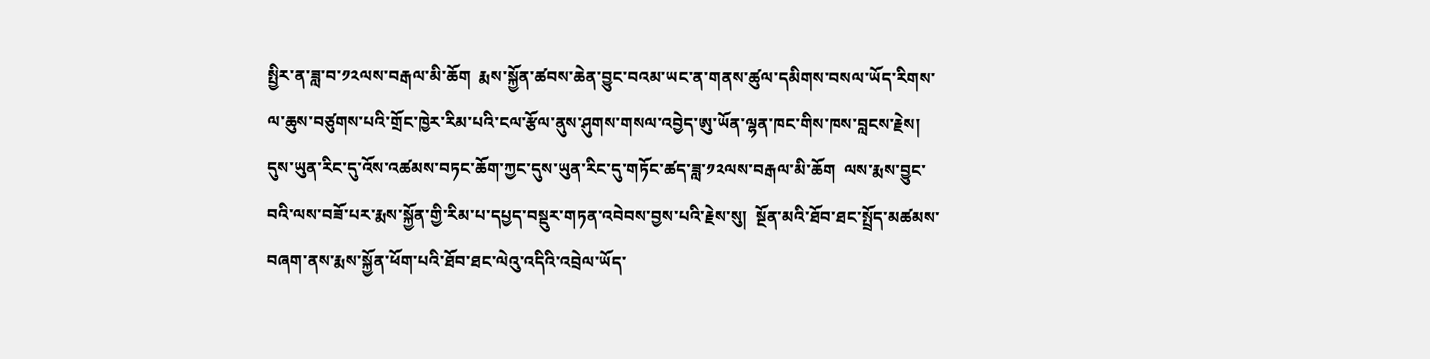སྤྱིར་ན་ཟླ་བ་༡༢ལས་བརྒལ་མི་ཆོག  རྨས་སྐྱོན་ཚབས་ཆེན་བྱུང་བའམ་ཡང་ན་གནས་ཚུལ་དམིགས་བསལ་ཡོད་རིགས་ལ་ཆུས་བཙུགས་པའི་གྲོང་ཁྱེར་རིམ་པའི་ངལ་རྩོལ་ནུས་ཤུགས་གསལ་འབྱེད་ཨུ་ཡོན་ལྷན་ཁང་གིས་ཁས་བླངས་རྗེས།  དུས་ཡུན་རིང་དུ་འོས་འཚམས་བཏང་ཆོག་ཀྱང་དུས་ཡུན་རིང་དུ་གཏོང་ཚད་ཟླ་༡༢ལས་བརྒལ་མི་ཆོག  ལས་རྨས་བྱུང་བའི་ལས་བཟོ་པར་རྨས་སྐྱོན་གྱི་རིམ་པ་དཔྱད་བསྡུར་གཏན་འབེབས་བྱས་པའི་རྗེས་སུ།  སྔོན་མའི་ཐོབ་ཐང་སྤྲོད་མཚམས་བཞག་ནས་རྨས་སྐྱོན་ཕོག་པའི་ཐོབ་ཐང་ལེའུ་འདིའི་འབྲེལ་ཡོད་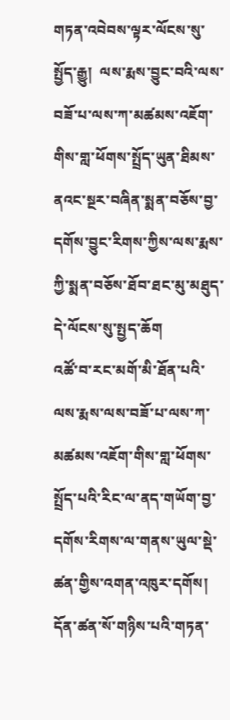གཏན་འབེབས་ལྟར་ལོངས་སུ་སྤྱོད་རྒྱུ།  ལས་རྨས་བྱུང་བའི་ལས་བཟོ་པ་ལས་ཀ་མཚམས་འཇོག་གིས་གླ་ཕོགས་སྤྲོད་ཡུན་ཐིམས་ནའང་སྔར་བཞིན་སྨན་བཅོས་བྱ་དགོས་བྱུང་རིགས་ཀྱིས་ལས་རྨས་ཀྱི་སྨན་བཅོས་ཐོབ་ཐང་མུ་མཐུད་དེ་ལོངས་སུ་སྤྱད་ཆོག
འཚོ་བ་རང་མགོ་མི་ཐོན་པའི་ལས་རྨས་ལས་བཟོ་པ་ལས་ཀ་མཚམས་འཇོག་གིས་གླ་ཕོགས་སྤྲོད་པའི་རིང་ལ་ནད་གཡོག་བྱ་དགོས་རིགས་ལ་གནས་ཡུལ་སྡེ་ཚན་གྱིས་འགན་འཁུར་དགོས།
དོན་ཚན་སོ་གཉིས་པའི་གཏན་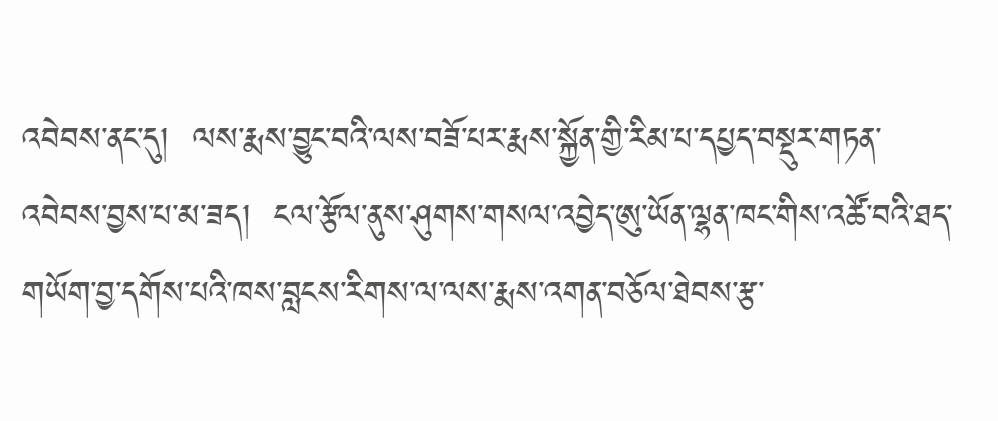འབེབས་ནང་དུ།  ལས་རྨས་བྱུང་བའི་ལས་བཟོ་པར་རྨས་སྐྱོན་གྱི་རིམ་པ་དཔྱད་བསྡུར་གཏན་འབེབས་བྱས་པ་མ་ཟད།  ངལ་རྩོལ་ནུས་ཤུགས་གསལ་འབྱེད་ཨུ་ཡོན་ལྷན་ཁང་གིས་འཚོ་བའི་ཐད་གཡོག་བྱ་དགོས་པའི་ཁས་བླངས་རིགས་ལ་ལས་རྨས་འགན་བཅོལ་ཐེབས་རྩ་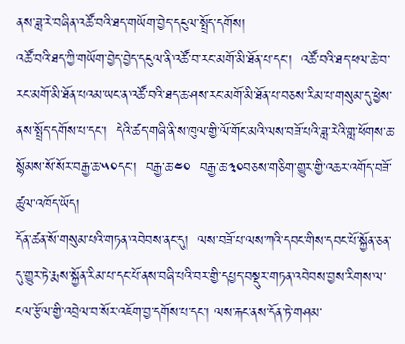ནས་ཟླ་རེ་བཞིན་འཚོ་བའི་ཐད་གཡོག་བྱེད་དངུལ་སྤྲོད་དགོས།
འཚོ་བའི་ཐད་ཀྱི་གཡོག་བྱེད་བྱེད་དངུལ་ནི་འཚོ་བ་རང་མགོ་མི་ཐོན་པ་དང་།  འཚོ་བའི་ཐད་ཕལ་ཆེ་བ་རང་མགོ་མི་ཐོན་པའམ་ཡང་ན་འཚོ་བའི་ཐད་ཆ་ཤས་རང་མགོ་མི་ཐོན་པ་བཅས་རིམ་པ་གསུམ་དུ་ཕྱེས་ནས་སྤྲོད་དགོས་པ་དང་།  དེའི་ཚད་གཞི་ནི་ས་ཁུལ་གྱི་ལོ་གོང་མའི་ལས་བཟོ་པའི་ཟླ་རེའི་གླ་ཕོགས་ཆ་སྙོམས་སོ་སོར་བརྒྱ་ཆ་༥༠དང་།  བརྒྱ་ཆ་༤༠  བརྒྱ་ཆ་༣༠བཅས་གཅིག་གྱུར་གྱི་འཆར་འགོད་བཟོ་ཚུལ་འཁོད་ཡོད།
དོན་ཚན་སོ་གསུམ་པའི་གཏན་འབེབས་ནང་དུ།  ལས་བཟོ་པ་ལས་ཀའི་དབང་གིས་དབང་པོ་སྐྱོན་ཅན་དུ་གྱུར་ཏེ་རྨས་སྐྱོན་རིམ་པ་དང་པོ་ནས་བཞི་པའི་བར་གྱི་དཔྱད་བསྡུར་གཏན་འབེབས་བྱས་རིགས་ལ་ངལ་རྩོལ་གྱི་འབྲེལ་བ་སོར་འཇོག་བྱ་དགོས་པ་དང་། ལས་རྐང་ནས་དོན་ཏེ་གཤམ་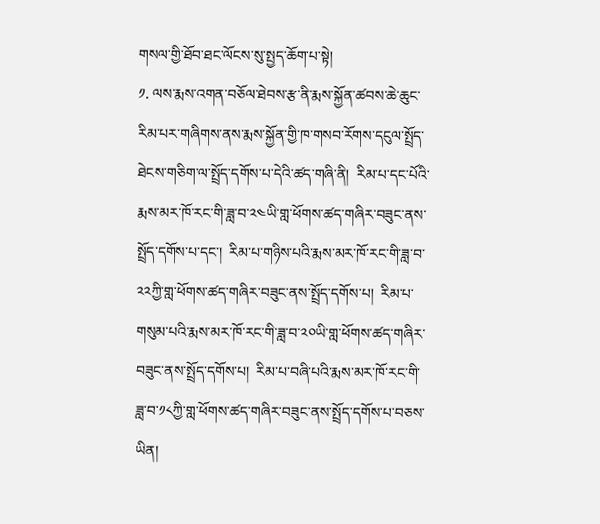གསལ་གྱི་ཐོབ་ཐང་ལོངས་སུ་སྤྱད་ཆོག་པ་སྟེ།
༡. ལས་རྨས་འགན་བཅོལ་ཐེབས་རྩ་ནི་རྨས་སྐྱོན་ཚབས་ཆེ་ཆུང་རིམ་པར་གཞིགས་ནས་རྨས་སྐྱོན་གྱི་ཁ་གསབ་རོགས་དངུལ་སྤྲོད་ཐེངས་གཅིག་ལ་སྤྲོད་དགོས་པ་དེའི་ཚད་གཞི་ནི།  རིམ་པ་དང་པོའི་རྨས་མར་ཁོ་རང་གི་ཟླ་བ་༢༤ཡི་གླ་ཕོགས་ཚད་གཞིར་བཟུང་ནས་སྤྲོད་དགོས་པ་དང་།  རིམ་པ་གཉིས་པའི་རྨས་མར་ཁོ་རང་གི་ཟླ་བ་༢༢ཀྱི་གླ་ཕོགས་ཚད་གཞིར་བཟུང་ནས་སྤྲོད་དགོས་པ།  རིམ་པ་གསུམ་པའི་རྨས་མར་ཁོ་རང་གི་ཟླ་བ་༢༠ཡི་གླ་ཕོགས་ཚད་གཞིར་བཟུང་ནས་སྤྲོད་དགོས་པ།  རིམ་པ་བཞི་པའི་རྨས་མར་ཁོ་རང་གི་ཟླ་བ་༡༨ཀྱི་གླ་ཕོགས་ཚད་གཞིར་བཟུང་ནས་སྤྲོད་དགོས་པ་བཅས་ཡིན།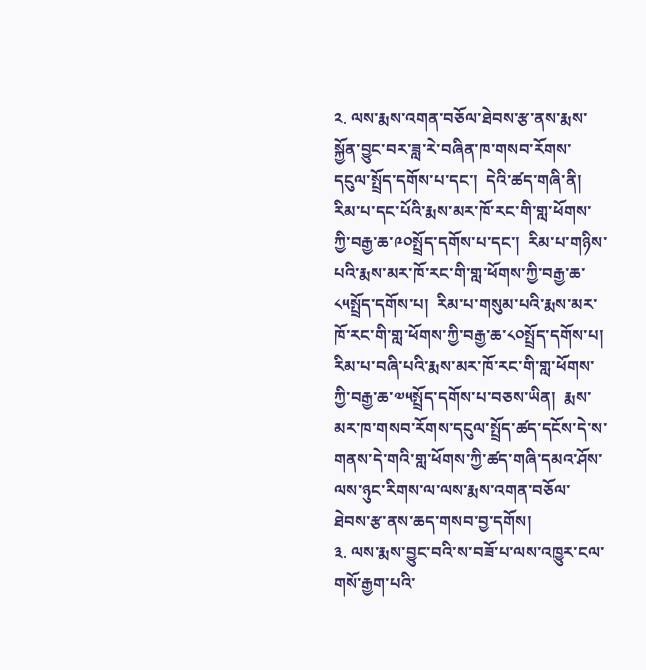༢. ལས་རྨས་འགན་བཅོལ་ཐེབས་རྩ་ནས་རྨས་སྐྱོན་བྱུང་བར་ཟླ་རེ་བཞིན་ཁ་གསབ་རོགས་དངུལ་སྤྲོད་དགོས་པ་དང་།  དེའི་ཚད་གཞི་ནི།  རིམ་པ་དང་པོའི་རྨས་མར་ཁོ་རང་གི་གླ་ཕོགས་ཀྱི་བརྒྱ་ཆ་༩༠སྤྲོད་དགོས་པ་དང་།  རིམ་པ་གཉིས་པའི་རྨས་མར་ཁོ་རང་གི་གླ་ཕོགས་ཀྱི་བརྒྱ་ཆ་༨༥སྤྲོད་དགོས་པ།  རིམ་པ་གསུམ་པའི་རྨས་མར་ཁོ་རང་གི་གླ་ཕོགས་ཀྱི་བརྒྱ་ཆ་༨༠སྤྲོད་དགོས་པ།  རིམ་པ་བཞི་པའི་རྨས་མར་ཁོ་རང་གི་གླ་ཕོགས་ཀྱི་བརྒྱ་ཆ་༧༥སྤྲོད་དགོས་པ་བཅས་ཡིན།  རྨས་མར་ཁ་གསབ་རོགས་དངུལ་སྤྲོད་ཚད་དངོས་དེ་ས་གནས་དེ་གའི་གླ་ཕོགས་ཀྱི་ཚད་གཞི་དམའ་ཤོས་ལས་ཉུང་རིགས་ལ་ལས་རྨས་འགན་བཅོལ་ཐེབས་རྩ་ནས་ཆད་གསབ་བྱ་དགོས།
༣. ལས་རྨས་བྱུང་བའི་ས་བཟོ་པ་ལས་འཁྱུར་ངལ་གསོ་རྒྱག་པའི་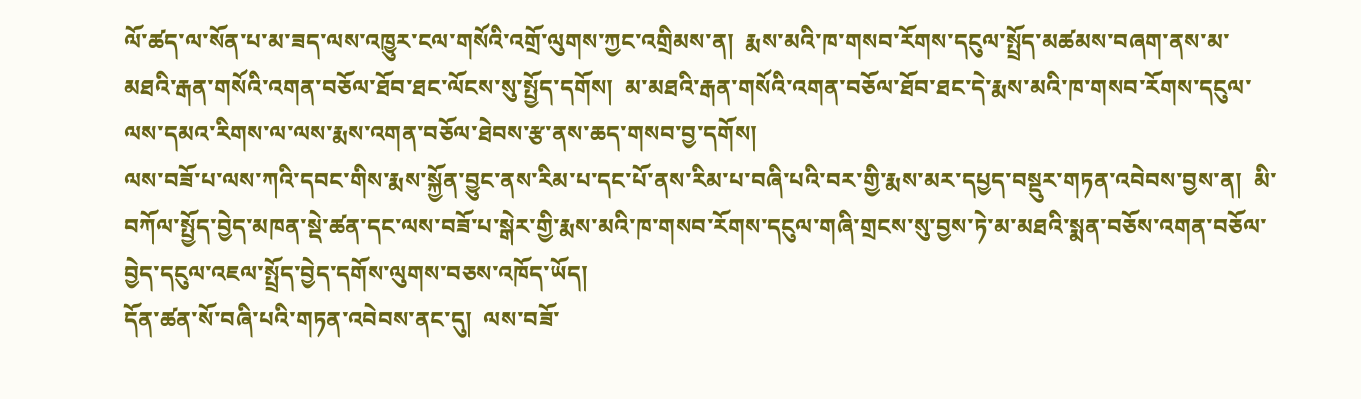ལོ་ཚད་ལ་སོན་པ་མ་ཟད་ལས་འཁྱུར་ངལ་གསོའི་འགྲོ་ལུགས་ཀྱང་འགྲིམས་ན།  རྨས་མའི་ཁ་གསབ་རོགས་དངུལ་སྤྲོད་མཚམས་བཞག་ནས་མ་མཐའི་རྒན་གསོའི་འགན་བཅོལ་ཐོབ་ཐང་ལོངས་སུ་སྤྱོད་དགོས།  མ་མཐའི་རྒན་གསོའི་འགན་བཅོལ་ཐོབ་ཐང་དེ་རྨས་མའི་ཁ་གསབ་རོགས་དངུལ་ལས་དམའ་རིགས་ལ་ལས་རྨས་འགན་བཅོལ་ཐེབས་རྩ་ནས་ཆད་གསབ་བྱ་དགོས།
ལས་བཟོ་པ་ལས་ཀའི་དབང་གིས་རྨས་སྐྱོན་བྱུང་ནས་རིམ་པ་དང་པོ་ནས་རིམ་པ་བཞི་པའི་བར་གྱི་རྨས་མར་དཔྱད་བསྡུར་གཏན་འབེབས་བྱས་ན།  མི་བཀོལ་སྤྱོད་བྱེད་མཁན་སྡེ་ཚན་དང་ལས་བཟོ་པ་སྒེར་གྱི་རྨས་མའི་ཁ་གསབ་རོགས་དངུལ་གཞི་གྲངས་སུ་བྱས་ཏེ་མ་མཐའི་སྨན་བཅོས་འགན་བཅོལ་བྱེད་དངུལ་འཇལ་སྤྲོད་བྱེད་དགོས་ལུགས་བཅས་འཁོད་ཡོད།
དོན་ཚན་སོ་བཞི་པའི་གཏན་འབེབས་ནང་དུ།  ལས་བཟོ་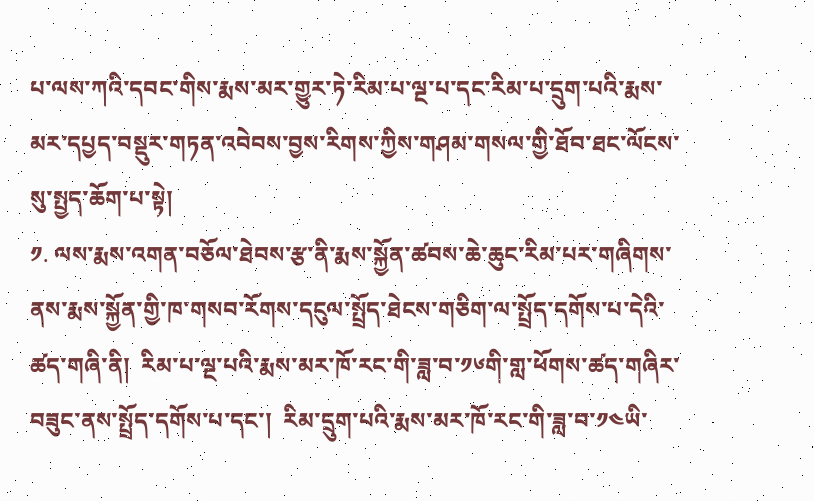པ་ལས་ཀའི་དབང་གིས་རྨས་མར་གྱུར་ཏེ་རིམ་པ་ལྔ་པ་དང་རིམ་པ་དྲུག་པའི་རྨས་མར་དཔྱད་བསྡུར་གཏན་འབེབས་བྱས་རིགས་ཀྱིས་གཤམ་གསལ་གྱི་ཐོབ་ཐང་ལོངས་སུ་སྤྱད་ཆོག་པ་སྟེ།
༡. ལས་རྨས་འགན་བཅོལ་ཐེབས་རྩ་ནི་རྨས་སྐྱོན་ཚབས་ཆེ་ཆུང་རིམ་པར་གཞིགས་ནས་རྨས་སྐྱོན་གྱི་ཁ་གསབ་རོགས་དངུལ་སྤྲོད་ཐེངས་གཅིག་ལ་སྤྲོད་དགོས་པ་དེའི་ཚད་གཞི་ནི།  རིམ་པ་ལྔ་པའི་རྨས་མར་ཁོ་རང་གི་ཟླ་བ་༡༦གི་གླ་ཕོགས་ཚད་གཞིར་བཟུང་ནས་སྤྲོད་དགོས་པ་དང་།  རིམ་དྲུག་པའི་རྨས་མར་ཁོ་རང་གི་ཟླ་བ་༡༤ཡི་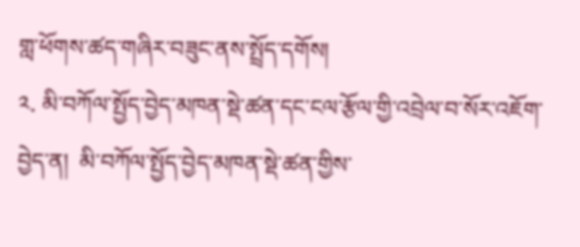གླ་ཕོགས་ཚད་གཞིར་བཟུང་ནས་སྤྲོད་དགོས།
༢. མི་བཀོལ་སྤྱོད་བྱེད་མཁན་སྡེ་ཚན་དང་ངལ་རྩོལ་གྱི་འབྲེལ་བ་སོར་འཇོག་བྱེད་ན།  མི་བཀོལ་སྤྱོད་བྱེད་མཁན་སྡེ་ཚན་གྱིས་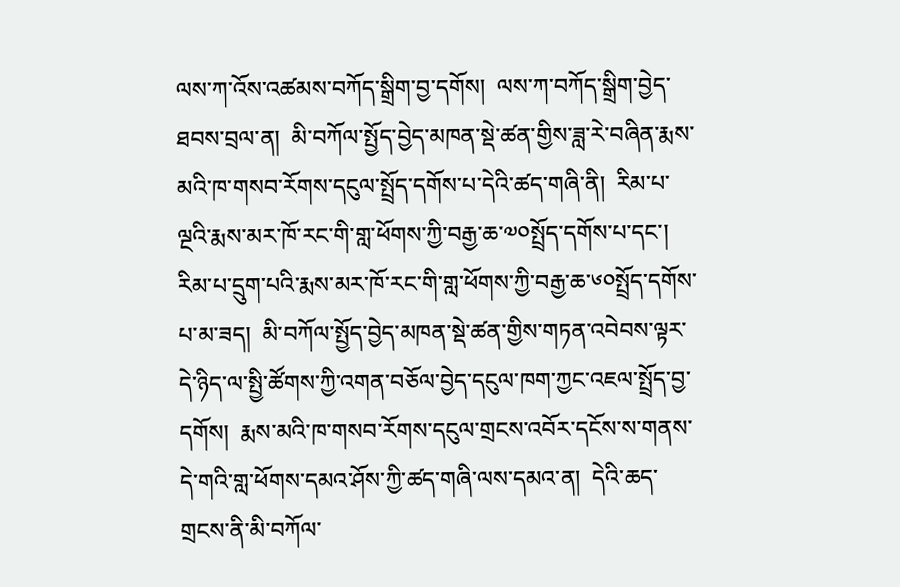ལས་ཀ་འོས་འཚམས་བཀོད་སྒྲིག་བྱ་དགོས།  ལས་ཀ་བཀོད་སྒྲིག་བྱེད་ཐབས་བྲལ་ན།  མི་བཀོལ་སྤྱོད་བྱེད་མཁན་སྡེ་ཚན་གྱིས་ཟླ་རེ་བཞིན་རྨས་མའི་ཁ་གསབ་རོགས་དངུལ་སྤྲོད་དགོས་པ་དེའི་ཚད་གཞི་ནི།  རིམ་པ་ལྔའི་རྨས་མར་ཁོ་རང་གི་གླ་ཕོགས་ཀྱི་བརྒྱ་ཆ་༧༠སྤྲོད་དགོས་པ་དང་།  རིམ་པ་དྲུག་པའི་རྨས་མར་ཁོ་རང་གི་གླ་ཕོགས་ཀྱི་བརྒྱ་ཆ་༦༠སྤྲོད་དགོས་པ་མ་ཟད།  མི་བཀོལ་སྤྱོད་བྱེད་མཁན་སྡེ་ཚན་གྱིས་གཏན་འབེབས་ལྟར་དེ་ཉིད་ལ་སྤྱི་ཚོགས་ཀྱི་འགན་བཅོལ་བྱེད་དངུལ་ཁག་ཀྱང་འཇལ་སྤྲོད་བྱ་དགོས།  རྨས་མའི་ཁ་གསབ་རོགས་དངུལ་གྲངས་འབོར་དངོས་ས་གནས་དེ་གའི་གླ་ཕོགས་དམའ་ཤོས་ཀྱི་ཚད་གཞི་ལས་དམའ་ན།  དེའི་ཆད་གྲངས་ནི་མི་བཀོལ་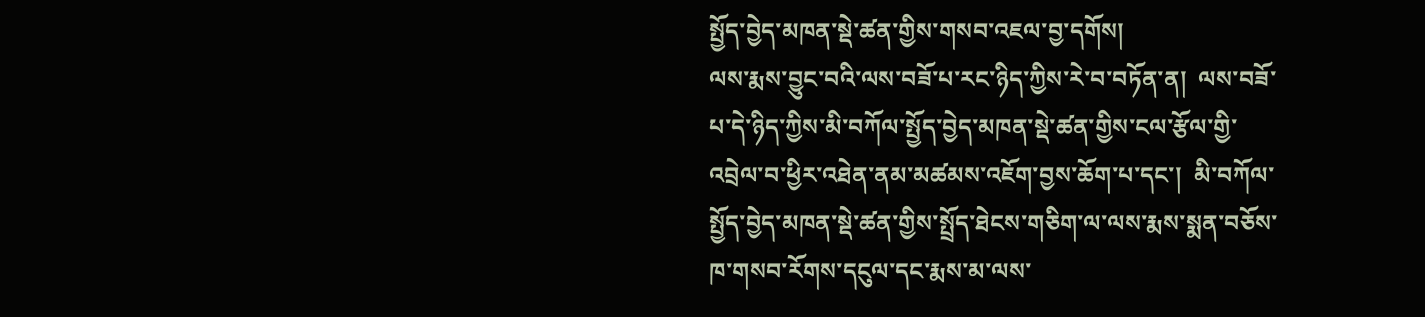སྤྱོད་བྱེད་མཁན་སྡེ་ཚན་གྱིས་གསབ་འཇལ་བྱ་དགོས།
ལས་རྨས་བྱུང་བའི་ལས་བཟོ་པ་རང་ཉིད་ཀྱིས་རེ་བ་བཏོན་ན།  ལས་བཟོ་པ་དེ་ཉིད་ཀྱིས་མི་བཀོལ་སྤྱོད་བྱེད་མཁན་སྡེ་ཚན་གྱིས་ངལ་རྩོལ་གྱི་འབྲེལ་བ་ཕྱིར་འཐེན་ནམ་མཚམས་འཇོག་བྱས་ཆོག་པ་དང་།  མི་བཀོལ་སྤྱོད་བྱེད་མཁན་སྡེ་ཚན་གྱིས་སྤྲོད་ཐེངས་གཅིག་ལ་ལས་རྨས་སྨན་བཅོས་ཁ་གསབ་རོགས་དངུལ་དང་རྨས་མ་ལས་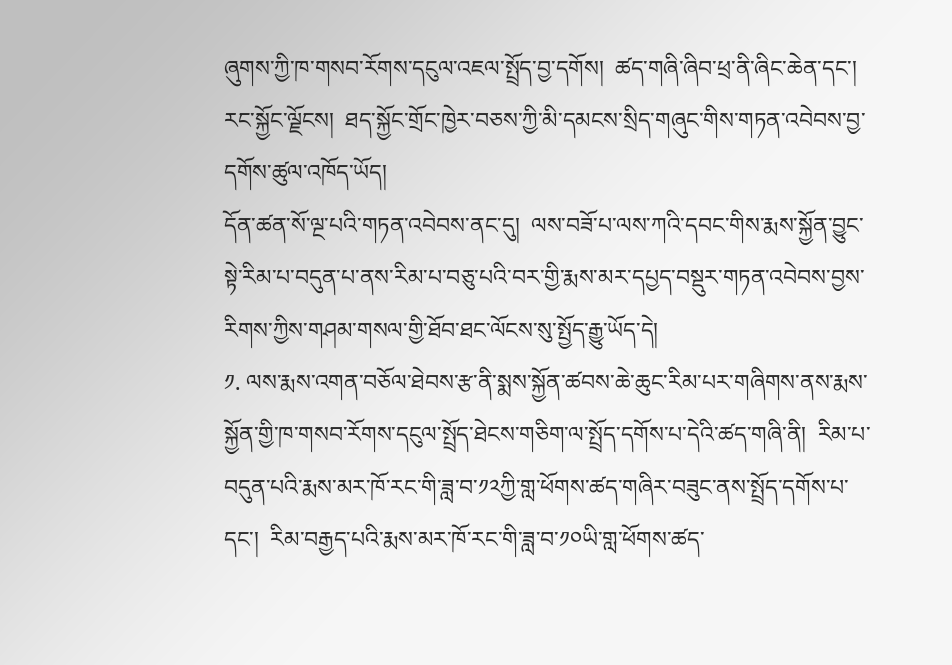ཞུགས་ཀྱི་ཁ་གསབ་རོགས་དངུལ་འཇལ་སྤྲོད་བྱ་དགོས།  ཚད་གཞི་ཞིབ་ཕྲ་ནི་ཞིང་ཆེན་དང་།  རང་སྐྱོང་ལྗོངས།  ཐད་སྐྱོང་གྲོང་ཁྱེར་བཅས་ཀྱི་མི་དམངས་སྲིད་གཞུང་གིས་གཏན་འབེབས་བྱ་དགོས་ཚུལ་འཁོད་ཡོད།
དོན་ཚན་སོ་ལྔ་པའི་གཏན་འབེབས་ནང་དུ།  ལས་བཟོ་པ་ལས་ཀའི་དབང་གིས་རྨས་སྐྱོན་བྱུང་སྟེ་རིམ་པ་བདུན་པ་ནས་རིམ་པ་བཅུ་པའི་བར་གྱི་རྨས་མར་དཔྱད་བསྡུར་གཏན་འབེབས་བྱས་རིགས་ཀྱིས་གཤམ་གསལ་གྱི་ཐོབ་ཐང་ལོངས་སུ་སྤྱོད་རྒྱུ་ཡོད་དེ།
༡. ལས་རྨས་འགན་བཅོལ་ཐེབས་རྩ་ནི་སྨས་སྐྱོན་ཚབས་ཆེ་ཆུང་རིམ་པར་གཞིགས་ནས་རྨས་སྐྱོན་གྱི་ཁ་གསབ་རོགས་དངུལ་སྤྲོད་ཐེངས་གཅིག་ལ་སྤྲོད་དགོས་པ་དེའི་ཚད་གཞི་ནི།  རིམ་པ་བདུན་པའི་རྨས་མར་ཁོ་རང་གི་ཟླ་བ་༡༢ཀྱི་གླ་ཕོགས་ཚད་གཞིར་བཟུང་ནས་སྤྲོད་དགོས་པ་དང་།  རིམ་བརྒྱད་པའི་རྨས་མར་ཁོ་རང་གི་ཟླ་བ་༡༠ཡི་གླ་ཕོགས་ཚད་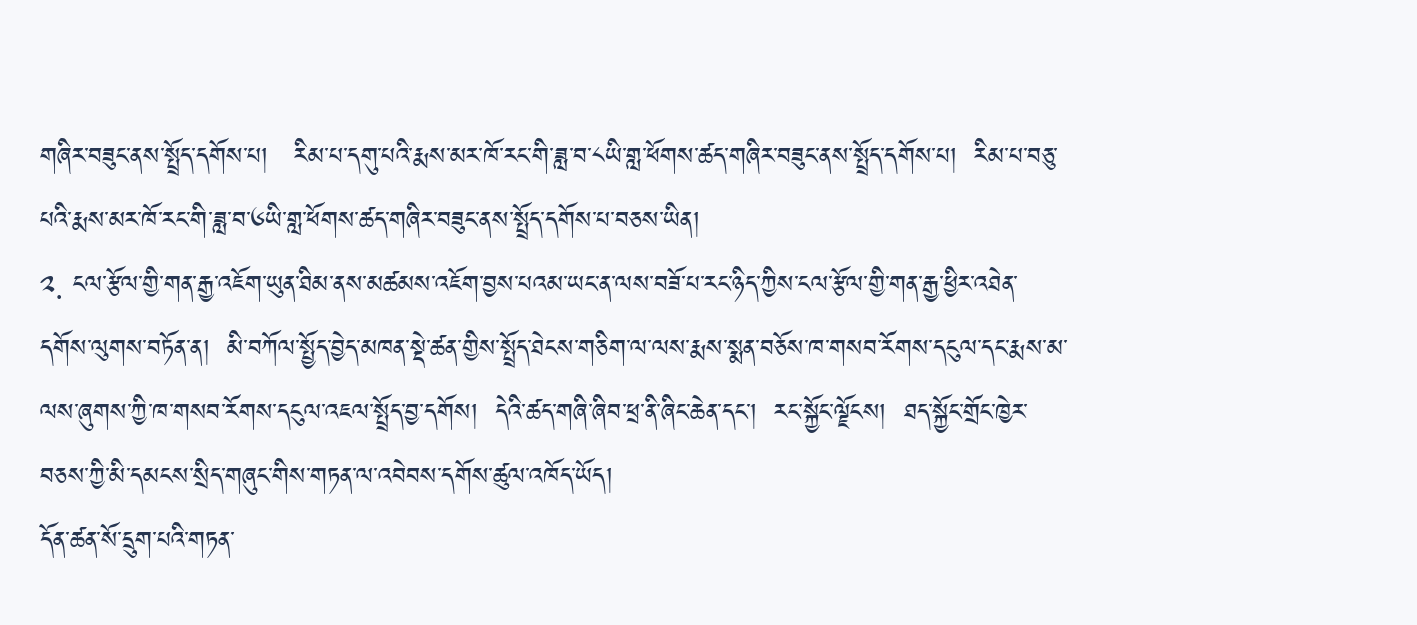གཞིར་བཟུང་ནས་སྤྲོད་དགོས་པ།   རིམ་པ་དགུ་པའི་རྨས་མར་ཁོ་རང་གི་ཟླ་བ་༨ཡི་གླ་ཕོགས་ཚད་གཞིར་བཟུང་ནས་སྤྲོད་དགོས་པ།  རིམ་པ་བཅུ་པའི་རྨས་མར་ཁོ་རང་གི་ཟླ་བ་༦ཡི་གླ་ཕོགས་ཚད་གཞིར་བཟུང་ནས་སྤྲོད་དགོས་པ་བཅས་ཡིན།
༢. ངལ་རྩོལ་གྱི་གན་རྒྱ་འཇོག་ཡུན་ཐིམ་ནས་མཚམས་འཇོག་བྱས་པའམ་ཡང་ན་ལས་བཟོ་པ་རང་ཉིད་ཀྱིས་ངལ་རྩོལ་གྱི་གན་རྒྱ་ཕྱིར་འཐེན་དགོས་ལུགས་བཏོན་ན།  མི་བཀོལ་སྤྱོད་བྱེད་མཁན་སྡེ་ཚན་གྱིས་སྤྲོད་ཐེངས་གཅིག་ལ་ལས་རྨས་སྨན་བཅོས་ཁ་གསབ་རོགས་དངུལ་དང་རྨས་མ་ལས་ཞུགས་ཀྱི་ཁ་གསབ་རོགས་དངུལ་འཇལ་སྤྲོད་བྱ་དགོས།  དེའི་ཚད་གཞི་ཞིབ་ཕྲ་ནི་ཞིང་ཆེན་དང་།  རང་སྐྱོང་ལྗོངས།  ཐད་སྐྱོང་གྲོང་ཁྱེར་བཅས་ཀྱི་མི་དམངས་སྲིད་གཞུང་གིས་གཏན་ལ་འབེབས་དགོས་ཚུལ་འཁོད་ཡོད།
དོན་ཚན་སོ་དྲུག་པའི་གཏན་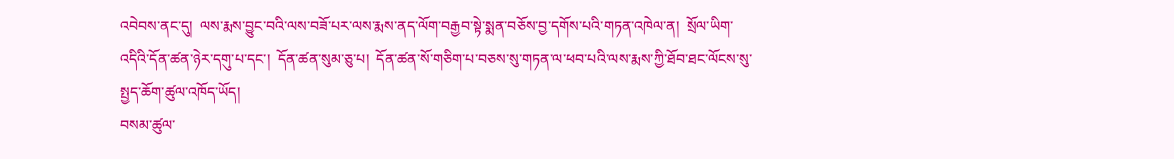འབེབས་ནང་དུ།  ལས་རྨས་བྱུང་བའི་ལས་བཟོ་པར་ལས་རྨས་ནད་ལོག་བརྒྱབ་སྟེ་སྨན་བཅོས་བྱ་དགོས་པའི་གཏན་འཁེལ་ན།  སྲོལ་ཡིག་འདིའི་དོན་ཚན་ཉེར་དགུ་པ་དང་།  དོན་ཚན་སུམ་ཅུ་པ།  དོན་ཚན་སོ་གཅིག་པ་བཅས་སུ་གཏན་ལ་ཕབ་པའི་ལས་རྨས་ཀྱི་ཐོབ་ཐང་ལོངས་སུ་སྤྱད་ཆོག་ཚུལ་འཁོད་ཡོད།
བསམ་ཚུལ་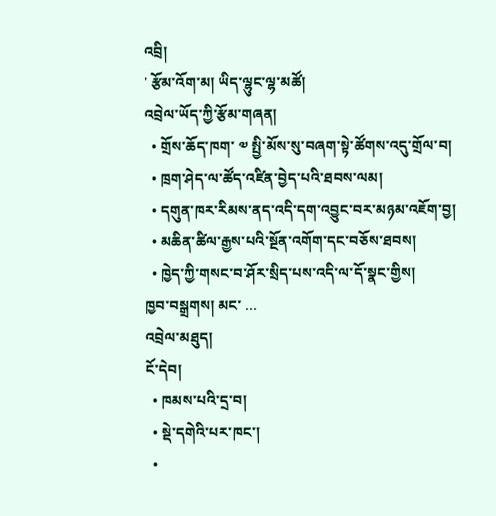འབྲི།
' རྩོམ་འོག་མ། ཡིད་ལྷུང་ལྷ་མཚོ།
འབྲེལ་ཡོད་ཀྱི་རྩོམ་གཞན།
  • གྲོས་ཆོད་ཁག་ ༧ སྤྱི་མོས་སུ་བཞག་སྟེ་ཚོགས་འདུ་གྲོལ་བ།
  • ཁྲག་ཤེད་ལ་ཚོད་འཛིན་བྱེད་པའི་ཐབས་ལམ།
  • དགུན་ཁར་རིམས་ནད་འདི་དག་འབྱུང་བར་མཉམ་འཇོག་བྱ།
  • མཆིན་ཚིལ་རྒྱས་པའི་སྔོན་འགོག་དང་བཅོས་ཐབས།
  • ཁྱེད་ཀྱི་གསང་བ་ཤོར་སྲིད་པས་འདི་ལ་དོ་སྣང་གྱིས།
ཁྱབ་བསྒྲགས། མང་ ...
འབྲེལ་མཐུད།
ངོ་དེབ།
  • ཁམས་པའི་དྲ་བ།
  • སྡེ་དགེའི་པར་ཁང་།
  •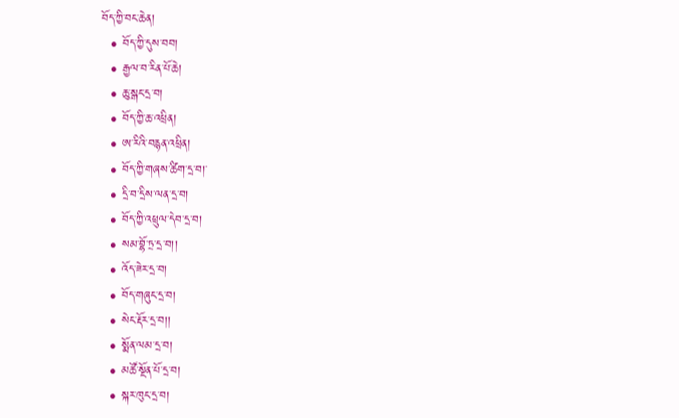བོད་ཀྱི་བང་ཆེན།
  • བོད་ཀྱི་དུས་བབ།
  • རྒྱལ་བ་རིན་པོ་ཆེ།
  • ཆུ་སྒང་དྲ་བ།
  • བོད་ཀྱི་ཆ་འཕྲིན།
  • ཨ་རིའི་བརྙན་འཕྲིན།
  • བོད་ཀྱི་གཞས་ཚིག་དྲ་བ།་
  • དྲི་བ་དྲིས་ལན་དྲ་བ།
  • བོད་ཀྱི་འཕྲུལ་དེབ་དྲ་བ།
  • སམ་བྷོ་ཏྲ་དྲ་བ།།
  • འོད་ཟེར་དྲ་བ།
  • བོད་གཞུང་དྲ་བ།
  • སེང་རྡོར་དྲ་བ།།
  • སྨོན་ལམ་དྲ་བ།
  • མཚོ་སྔོན་པོ་དྲ་བ།
  • སྐར་ཁུང་དྲ་བ།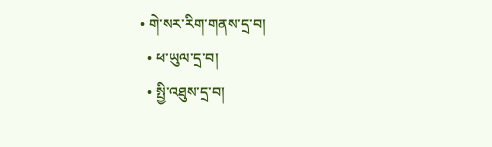• གེ་སར་རིག་གནས་དྲ་བ།
  • ཕ་ཡུལ་དྲ་བ།
  • སྤྱི་འཐུས་དྲ་བ།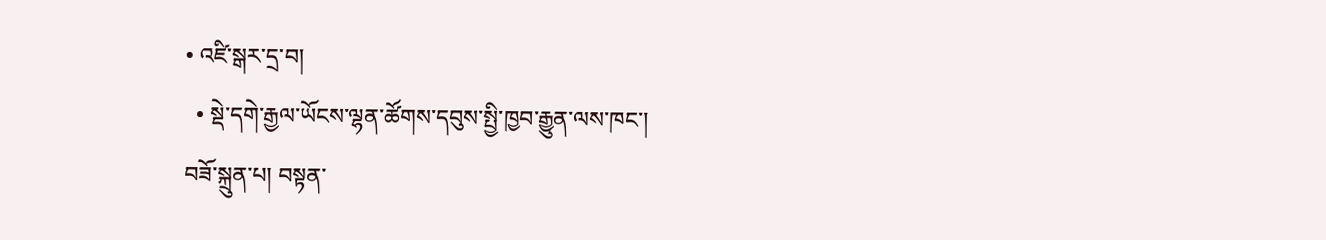• འཛི་སྒར་དྲ་བ།
  • སྡེ་དགེ་རྒྱལ་ཡོངས་ལྷན་ཚོགས་དབུས་སྤྱི་ཁྱབ་རྒྱུན་ལས་ཁང་།
བཟོ་སྐྲུན་པ། བསྟན་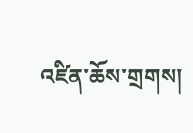འཛིན་ཆོས་གྲགས།